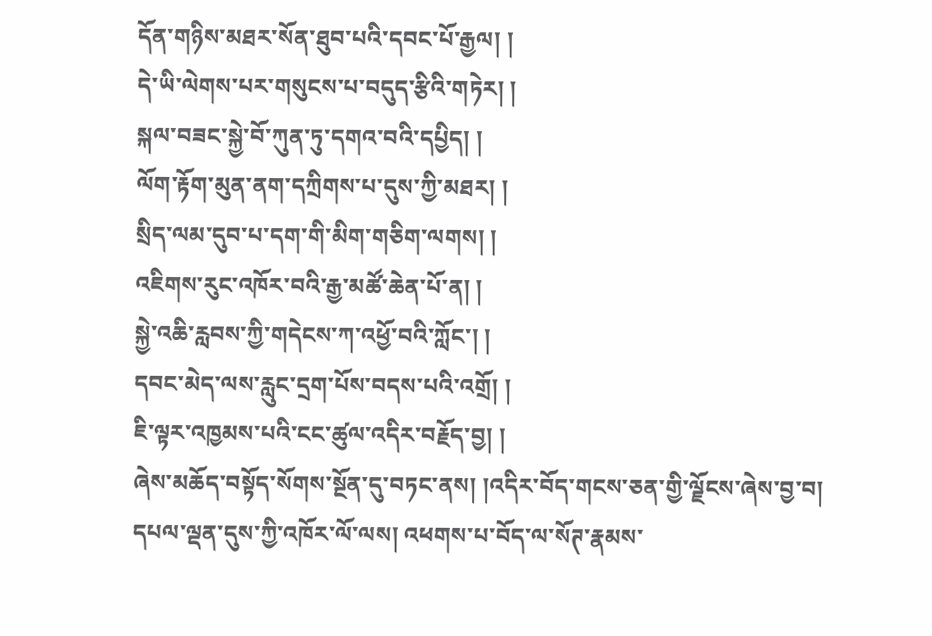དོན་གཉིས་མཐར་སོན་ཐུབ་པའི་དབང་པོ་རྒྱལ། །
དེ་ཡི་ལེགས་པར་གསུངས་པ་བདུད་རྩིའི་གཏེར། །
སྐལ་བཟང་སྐྱེ་བོ་ཀུན་ཏུ་དགའ་བའི་དཔྱིད། །
ལོག་རྟོག་མུན་ནག་དཀྲིགས་པ་དུས་ཀྱི་མཐར། །
སྲིད་ལམ་དུབ་པ་དག་གི་མིག་གཅིག་ལགས། །
འཇིགས་རུང་འཁོར་བའི་རྒྱ་མཚོ་ཆེན་པོ་ན། །
སྐྱེ་འཆི་རླབས་ཀྱི་གདེངས་ཀ་འཕྱོ་བའི་ཀློང་། །
དབང་མེད་ལས་རླུང་དྲག་པོས་བདས་པའི་འགྲོ། །
ཇི་ལྟར་འཁྱམས་པའི་ངང་ཚུལ་འདིར་བརྗོད་བྱ། །
ཞེས་མཆོད་བསྟོད་སོགས་སྔོན་དུ་བཏང་ནས། །འདིར་བོད་གངས་ཅན་གྱི་ལྗོངས་ཞེས་བྱ་བ། དཔལ་ལྡན་དུས་ཀྱི་འཁོར་ལོ་ལས། འཕགས་པ་བོད་ལ་སོཊ་རྣམས་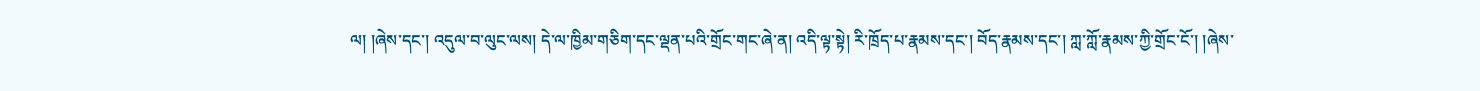ལ། །ཞེས་དང་། འདུལ་བ་ལུང་ལས། དེ་ལ་ཁྱིམ་གཅིག་དང་ལྡན་པའི་གྲོང་གང་ཞེ་ན། འདི་ལྟ་སྟེ། རི་ཁྲོད་པ་རྣམས་དང་། བོད་རྣམས་དང་། ཀླ་ཀློ་རྣམས་ཀྱི་གྲོང་ངོ་། །ཞེས་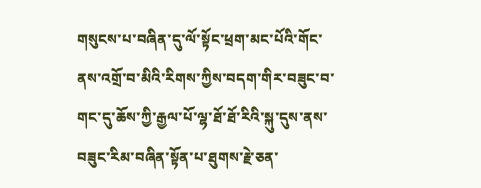གསུངས་པ་བཞིན་དུ་ལོ་སྟོང་ཕྲག་མང་པོའི་གོང་ནས་འགྲོ་བ་མིའི་རིགས་ཀྱིས་བདག་གིར་བཟུང་བ་གང་དུ་ཆོས་ཀྱི་རྒྱལ་པོ་ལྷ་ཐོ་ཐོ་རིའི་སྐུ་དུས་ནས་བཟུང་རིམ་བཞིན་སྟོན་པ་ཐུགས་རྗེ་ཅན་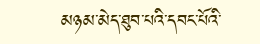མཉམ་མེད་ཐུབ་པའི་དབང་པོའི་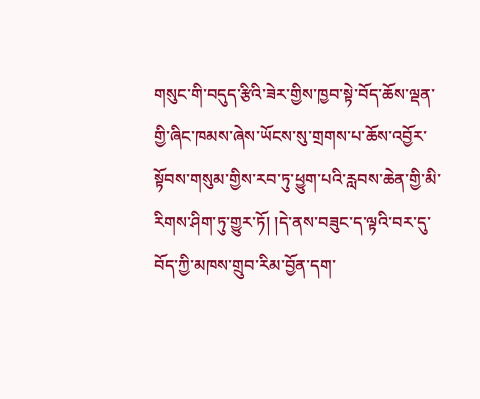གསུང་གི་བདུད་རྩིའི་ཟེར་གྱིས་ཁྱབ་སྟེ་བོད་ཆོས་ལྡན་གྱི་ཞིང་ཁམས་ཞེས་ཡོངས་སུ་གྲགས་པ་ཆོས་འབྱོར་སྟོབས་གསུམ་གྱིས་རབ་ཏུ་ཕྱུག་པའི་རླབས་ཆེན་གྱི་མི་རིགས་ཤིག་ཏུ་གྱུར་ཏོ། །དེ་ནས་བཟུང་ད་ལྟའི་བར་དུ་བོད་ཀྱི་མཁས་གྲུབ་རིམ་བྱོན་དག་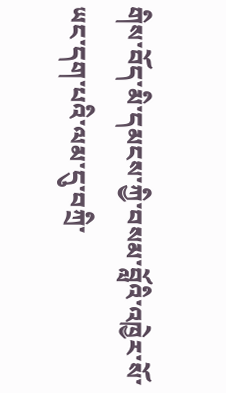གིས་བོད་མི་དམངས་ཀྱི་བསམ་བློའི་འཁྱེར་སོ་ཡང་དག་པའི་ལམ་དུ་བཀྲི་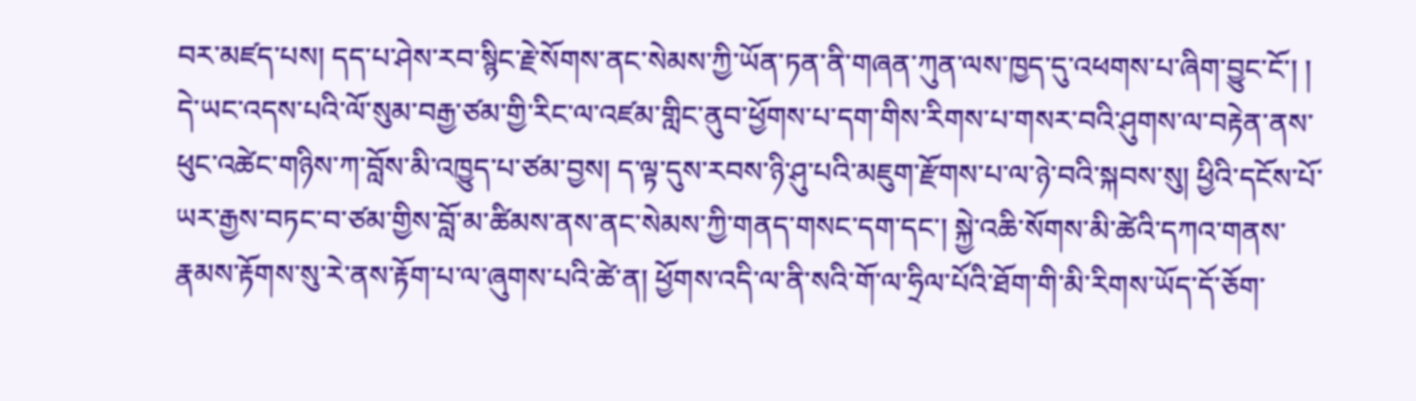བར་མཛད་པས། དད་པ་ཤེས་རབ་སྙིང་རྗེ་སོགས་ནང་སེམས་ཀྱི་ཡོན་ཏན་ནི་གཞན་ཀུན་ལས་ཁྱད་དུ་འཕགས་པ་ཞིག་བྱུང་ངོ་། ། དེ་ཡང་འདས་པའི་ལོ་སུམ་བརྒྱ་ཙམ་གྱི་རིང་ལ་འཛམ་གླིང་ནུབ་ཕྱོགས་པ་དག་གིས་རིགས་པ་གསར་བའི་ཤུགས་ལ་བརྟེན་ནས་ཕུང་འཚེང་གཉིས་ཀ་བློས་མི་འཁྱུད་པ་ཙམ་བྱས། ད་ལྟ་དུས་རབས་ཉི་ཤུ་པའི་མཇུག་རྫོགས་པ་ལ་ཉེ་བའི་སྐབས་སུ། ཕྱིའི་དངོས་པོ་ཡར་རྒྱས་བཏང་བ་ཙམ་གྱིས་བློ་མ་ཚིམས་ནས་ནང་སེམས་ཀྱི་གནད་གསང་དག་དང་། སྐྱེ་འཆི་སོགས་མི་ཚེའི་དཀའ་གནས་རྣམས་རྟོགས་སུ་རེ་ནས་རྟོག་པ་ལ་ཞུགས་པའི་ཚེ་ན། ཕྱོགས་འདི་ལ་ནི་སའི་གོ་ལ་ཧྲིལ་པོའི་ཐོག་གི་མི་རིགས་ཡོད་དོ་ཅོག་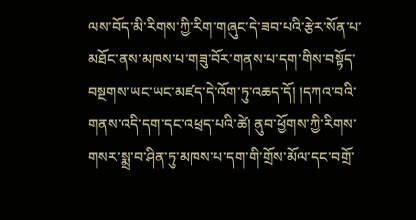ལས་བོད་མི་རིགས་ཀྱི་རིག་གཞུང་དེ་ཟབ་པའི་རྩེར་སོན་པ་མཐོང་ནས་མཁས་པ་གཟུ་བོར་གནས་པ་དག་གིས་བསྟོད་བསྔགས་ཡང་ཡང་མཛད་དེ་འོག་ཏུ་འཆད་དོ། །དཀའ་བའི་གནས་འདི་དག་དང་འཕྲད་པའི་ཚེ། ནུབ་ཕྱོགས་ཀྱི་རིགས་གསར་སྨྲ་བ་ཤིན་ཏུ་མཁས་པ་དག་གི་གྲོས་མོལ་དང་བགྲོ་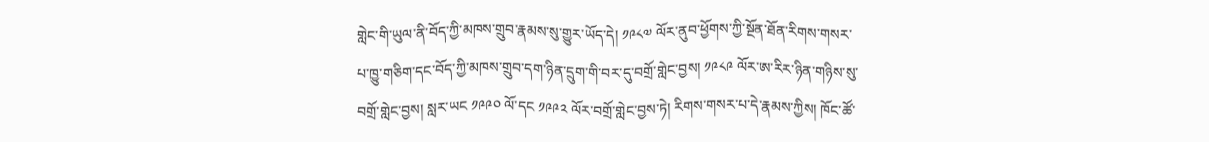གླེང་གི་ཡུལ་ནི་བོད་ཀྱི་མཁས་གྲུབ་རྣམས་སུ་གྱུར་ཡོད་དེ། ༡༩༨༧ ལོར་ནུབ་ཕྱོགས་ཀྱི་སྔོན་ཐོན་རིགས་གསར་པ་ཁྱུ་གཅིག་དང་བོད་ཀྱི་མཁས་གྲུབ་དག་ཉིན་དྲུག་གི་བར་དུ་བགྲོ་གླེང་བྱས། ༡༩༨༩ ལོར་ཨ་རིར་ཉིན་གཉིས་སུ་བགྲོ་གླེང་བྱས། སླར་ཡང ༡༩༩༠ ལོ་དང ༡༩༩༢ ལོར་བགྲོ་གླེང་བྱས་ཏེ། རིགས་གསར་པ་དེ་རྣམས་ཀྱིས། ཁོང་ཚོ་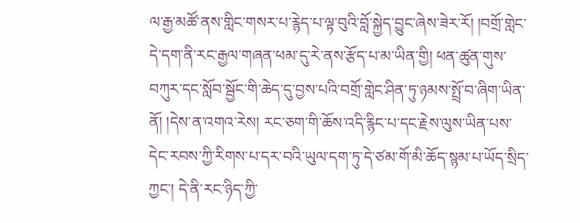ལ་རྒྱ་མཚོ་ནས་གླིང་གསར་པ་རྙེད་པ་ལྟ་བུའི་བློ་སྐྱེད་བྱུང་ཞེས་ཟེར་རོ། །བགྲོ་གླེང་དེ་དག་ནི་རང་རྒྱལ་གཞན་ཕམ་དུ་རེ་ནས་རྩོད་པ་མ་ཡིན་གྱི། ཕན་ཚུན་གུས་བཀུར་དང་སློབ་སྦྱོང་གི་ཆེད་དུ་བྱས་པའི་བགྲོ་གླེང་ཤིན་ཏུ་ཉམས་སྤྲོ་བ་ཞིག་ཡིན་ནོ། །དེས་ན་འགའ་རེས། རང་ཅག་གི་ཆོས་འདི་རྙིང་པ་དང་རྗེས་ལུས་ཡིན་པས་དེང་རབས་ཀྱི་རིགས་པ་དར་བའི་ཡུལ་དག་ཏུ་དེ་ཙམ་གོ་མི་ཆོད་སྙམ་པ་ཡོད་སྲིད་ཀྱང་། དེ་ནི་རང་ཉིད་ཀྱི་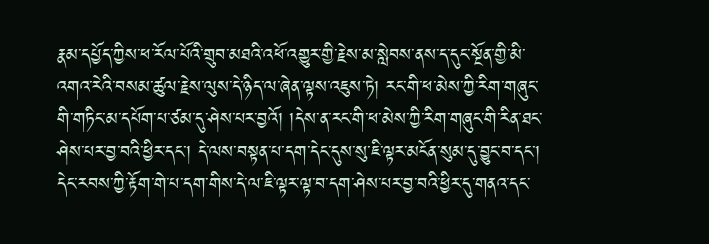རྣམ་དཔྱོད་ཀྱིས་ཕ་རོལ་པོའི་གྲུབ་མཐའི་འཕོ་འགྱུར་གྱི་རྗེས་མ་སླེབས་ནས་ད་དུང་སྔོན་གྱི་མི་འགའ་རེའི་བསམ་ཚུལ་རྗེས་ལུས་དེ་ཉིད་ལ་ཞེན་ལྟས་འཇུས་ཏེ། རང་གི་ཕ་མེས་ཀྱི་རིག་གཞུང་གི་གཏིང་མ་དཔོག་པ་ཙམ་དུ་ཤེས་པར་བྱའོ། །དེས་ན་རང་གི་ཕ་མེས་ཀྱི་རིག་གཞུང་གི་རིན་ཐང་ཤེས་པར་བྱ་བའི་ཕྱིར་དང་། དེ་ལས་བསྟན་པ་དག་དེང་དུས་སུ་ཇི་ལྟར་མངོན་སུམ་དུ་བྱུང་བ་དང་། དེང་རབས་ཀྱི་རྟོག་གེ་པ་དག་གིས་དེ་ལ་ཇི་ལྟར་ལྟ་བ་དག་ཤེས་པར་བྱ་བའི་ཕྱིར་དུ་གནའ་དང་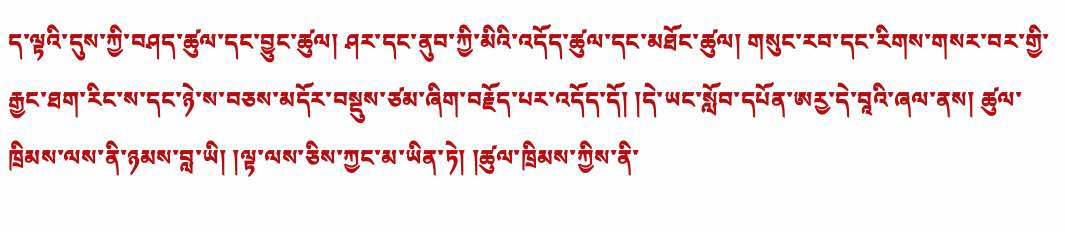ད་ལྟའི་དུས་ཀྱི་བཤད་ཚུལ་དང་བྱུང་ཚུལ། ཤར་དང་ནུབ་ཀྱི་མིའི་འདོད་ཚུལ་དང་མཐོང་ཚུལ། གསུང་རབ་དང་རིགས་གསར་བར་གྱི་རྒྱང་ཐག་རིང་ས་དང་ཉེ་ས་བཅས་མདོར་བསྡུས་ཙམ་ཞིག་བརྗོད་པར་འདོད་དོ། །དེ་ཡང་སློབ་དཔོན་ཨརྱ་དེ་བཱའི་ཞལ་ནས། ཚུལ་ཁྲིམས་ལས་ནི་ཉམས་བླ་ཡི། །ལྟ་ལས་ཅིས་ཀྱང་མ་ཡིན་ཏེ། །ཚུལ་ཁྲིམས་ཀྱིས་ནི་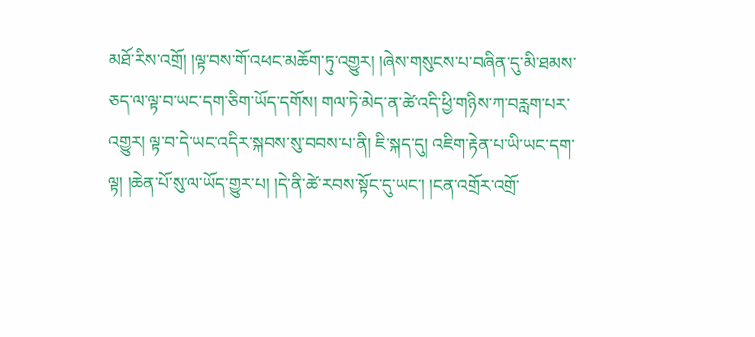མཐོ་རིས་འགྲོ། །ལྟ་བས་གོ་འཕང་མཆོག་ཏུ་འགྱུར། །ཞེས་གསུངས་པ་བཞིན་དུ་མི་ཐམས་ཅད་ལ་ལྟ་བ་ཡང་དག་ཅིག་ཡོད་དགོས། གལ་ཏེ་མེད་ན་ཚེ་འདི་ཕྱི་གཉིས་ཀ་བརླག་པར་འགྱུར། ལྟ་བ་དེ་ཡང་འདིར་སྐབས་སུ་བབས་པ་ནི། ཇི་སྐད་དུ། འཇིག་རྟེན་པ་ཡི་ཡང་དག་ལྟ། །ཆེན་པོ་སུ་ལ་ཡོད་གྱུར་པ། །དེ་ནི་ཚེ་རབས་སྟོང་དུ་ཡང་། །ངན་འགྲོར་འགྲོ་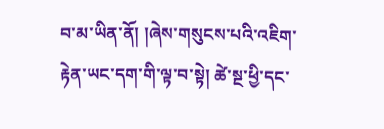བ་མ་ཡིན་ནོ། །ཞེས་གསུངས་པའི་འཇིག་རྟེན་ཡང་དག་གི་ལྟ་བ་སྟེ། ཚེ་སྔ་ཕྱི་དང་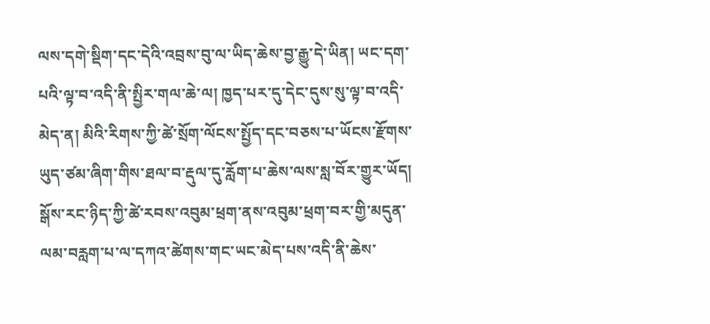ལས་དགེ་སྡིག་དང་དེའི་འབྲས་བུ་ལ་ཡིད་ཆེས་བྱ་རྒྱུ་དེ་ཡིན། ཡང་དག་པའི་ལྟ་བ་འདི་ནི་སྤྱིར་གལ་ཆེ་ལ། ཁྱད་པར་དུ་དེང་དུས་སུ་ལྟ་བ་འདི་མེད་ན། མིའི་རིགས་ཀྱི་ཚེ་སྲོག་ལོངས་སྤྱོད་དང་བཅས་པ་ཡོངས་རྫོགས་ཡུད་ཙམ་ཞིག་གིས་ཐལ་བ་རྡུལ་དུ་རློག་པ་ཆེས་ལས་སླ་བོར་གྱུར་ཡོད། སྒོས་རང་ཉིད་ཀྱི་ཚེ་རབས་འབུམ་ཕྲག་ནས་འབུམ་ཕྲག་བར་གྱི་མདུན་ལམ་བརླག་པ་ལ་དཀའ་ཚེགས་གང་ཡང་མེད་པས་འདི་ནི་ཆེས་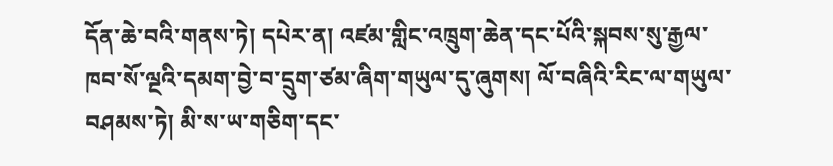དོན་ཆེ་བའི་གནས་ཏེ། དཔེར་ན། འཛམ་གླིང་འཁྲུག་ཆེན་དང་པོའི་སྐབས་སུ་རྒྱལ་ཁབ་སོ་ལྔའི་དམག་བྱེ་བ་དྲུག་ཙམ་ཞིག་གཡུལ་དུ་ཞུགས། ལོ་བཞིའི་རིང་ལ་གཡུལ་བཤམས་ཏེ། མི་ས་ཡ་གཅིག་དང་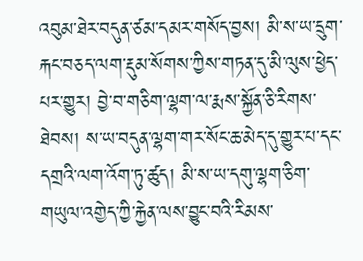འབུམ་ཐེར་བདུན་ཙམ་དམར་གསོད་བྱས། མི་ས་ཡ་དྲུག་རྐང་བཅད་ལག་རྡུམ་སོགས་ཀྱིས་གཏན་དུ་མི་ལུས་ཕྱེད་པར་གྱུར། བྱེ་བ་གཅིག་ལྷག་ལ་རྨས་སྐྱོན་ཅི་རིགས་ཐེབས། ས་ཡ་བདུན་ལྷག་གར་སོང་ཆ་མེད་དུ་གྱུར་པ་དང་དགྲའི་ལག་འོག་ཏུ་ཚུད། མི་ས་ཡ་དགུ་ལྷག་ཅིག་གཡུལ་འགྱེད་ཀྱི་རྐྱེན་ལས་བྱུང་བའི་རིམས་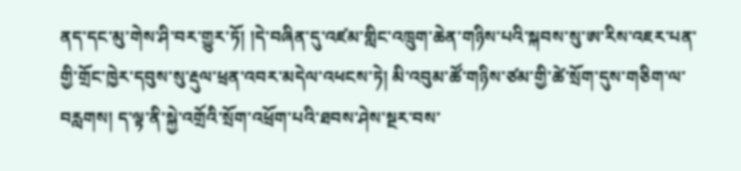ནད་དང་མུ་གེས་ཤི་བར་གྱུར་ཏོ། །དེ་བཞིན་དུ་འཛམ་གླིང་འཁྲུག་ཆེན་གཉིས་པའི་སྐབས་སུ་ཨ་རིས་འཇར་པན་གྱི་གྲོང་ཁྱེར་དབུས་སུ་རྡུལ་ཕྲན་འབར་མདེལ་འཕངས་ཏེ། མི་འབུམ་ཚོ་གཉིས་ཙམ་གྱི་ཚེ་སྲོག་དུས་གཅིག་ལ་བརླགས། ད་ལྟ་ནི་སྐྱེ་འགྲོའི་སྲོག་འཕྲོག་པའི་ཐབས་ཤེས་སྔར་བས་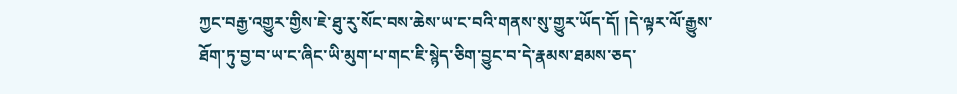ཀྱང་བརྒྱ་འགྱུར་གྱིས་ཇེ་ཐུ་རུ་སོང་བས་ཆེས་ཡ་ང་བའི་གནས་སུ་གྱུར་ཡོད་དོ། །དེ་ལྟར་ལོ་རྒྱུས་ཐོག་ཏུ་བྱ་བ་ཡ་ང་ཞིང་ཡི་མུག་པ་གང་ཇི་སྙེད་ཅིག་བྱུང་བ་དེ་རྣམས་ཐམས་ཅད་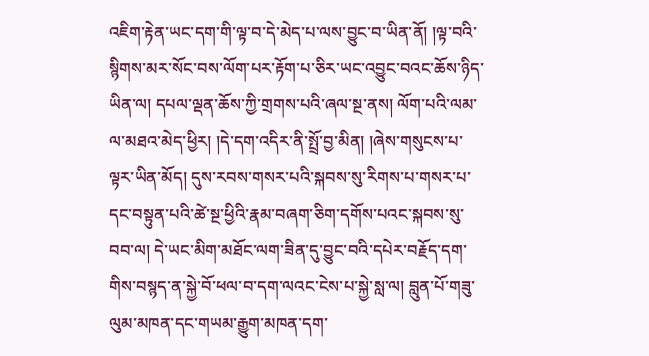འཇིག་རྟེན་ཡང་དག་གི་ལྟ་བ་དེ་མེད་པ་ལས་བྱུང་བ་ཡིན་ནོ། །ལྟ་བའི་སྙིགས་མར་སོང་བས་ལོག་པར་རྟོག་པ་ཅིར་ཡང་འབྱུང་བའང་ཆོས་ཉིད་ཡིན་ལ། དཔལ་ལྡན་ཆོས་ཀྱི་གྲགས་པའི་ཞལ་སྔ་ནས། ལོག་པའི་ལམ་ལ་མཐའ་མེད་ཕྱིར། །དེ་དག་འདིར་ནི་སྤྲོ་བྱ་མིན། །ཞེས་གསུངས་པ་ལྟར་ཡིན་མོད། དུས་རབས་གསར་པའི་སྐབས་སུ་རིགས་པ་གསར་པ་དང་བསྟུན་པའི་ཚེ་སྔ་ཕྱིའི་རྣམ་བཞག་ཅིག་དགོས་པའང་སྐབས་སུ་བབ་ལ། དེ་ཡང་མིག་མཐོང་ལག་ཟིན་དུ་བྱུང་བའི་དཔེར་བརྗོད་དག་གིས་བསྙད་ན་སྐྱེ་བོ་ཕལ་བ་དག་ལའང་ངེས་པ་སྐྱེ་སླ་ལ། བླུན་པོ་གཟུ་ལུམ་མཁན་དང་གཡམ་རྒྱུག་མཁན་དག་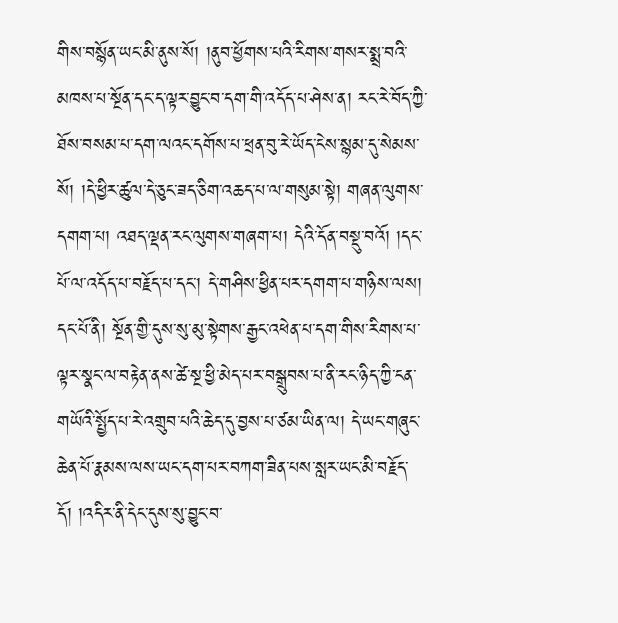གིས་བསྙོན་ཡང་མི་ནུས་སོ། །ནུབ་ཕྱོགས་པའི་རིགས་གསར་སྨྲ་བའི་མཁས་པ་སྔོན་དང་ད་ལྟར་བྱུང་བ་དག་གི་འདོད་པ་ཤེས་ན། རང་རེ་བོད་ཀྱི་ཐོས་བསམ་པ་དག་ལའང་དགོས་པ་ཕྲན་བུ་རེ་ཡོད་ངེས་སྙམ་དུ་སེམས་སོ། །དེ་ཕྱིར་ཚུལ་དེ་ཅུང་ཟད་ཅིག་འཆད་པ་ལ་གསུམ་སྟེ། གཞན་ལུགས་དགག་པ། འཐད་ལྡན་རང་ལུགས་གཞག་པ། དེའི་དོན་བསྡུ་བའོ། །དང་པོ་ལ་འདོད་པ་བརྗོད་པ་དང་། དེ་གཤིས་ཕྱིན་པར་དགག་པ་གཉིས་ལས། དང་པོ་ནི། སྔོན་གྱི་དུས་སུ་མུ་སྟེགས་རྒྱང་འཕེན་པ་དག་གིས་རིགས་པ་ལྟར་སྣང་ལ་བརྟེན་ནས་ཚེ་སྔ་ཕྱི་མེད་པར་བསྒྲུབས་པ་ནི་རང་ཉིད་ཀྱི་ངན་གཡོའི་སྤྱོད་པ་རེ་འགྲུབ་པའི་ཆེད་དུ་བྱས་པ་ཙམ་ཡིན་ལ། དེ་ཡང་གཞུང་ཆེན་པོ་རྣམས་ལས་ཡང་དག་པར་བཀག་ཟིན་པས་སླར་ཡང་མི་བརྗོད་དོ། །འདིར་ནི་དེང་དུས་སུ་བྱུང་བ་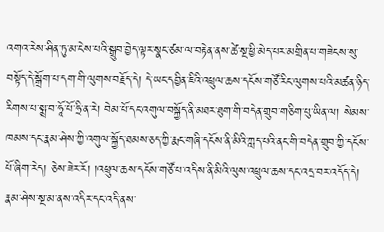འགའ་རེས་ཤིན་ཏུ་མ་ངེས་པའི་སྒྲུབ་བྱེད་ལྟར་སྣང་ཙམ་ལ་བརྟེན་ནས་ཚེ་སྔ་ཕྱི་མེད་པར་མགྲིན་པ་གཟེངས་སུ་བསྟོད་དེ་སྒྲོག་པ་དག་གི་ལུགས་བརྗོད་དེ། དེ་ཡང་དབྱིན་ཇིའི་འཕྲུལ་ཆས་དངོས་གཙོ་རིང་ལུགས་པའི་མཚན་ཉིད་རིགས་པ་སྨྲ་བ་ཧཱོ་པོ་ཧྲི་ན་རེ། བེམ་པོ་དང་འགུལ་བསྐྱོད་ནི་མཐར་ཐུག་གི་བདེན་གྲུབ་གཅིག་པུ་ཡིན་ལ། སེམས་ཁམས་དང་རྣམ་ཤེས་ཀྱི་འགུལ་སྐྱོད་ཐམས་ཅད་ཀྱི་རྨང་གཞི་དངོས་ནི་མིའི་ཀླད་པའི་ནང་གི་བདེན་གྲུབ་ཀྱི་དངོས་པོ་ཞིག་རེད། ཅེས་ཟེར་རོ། །འཕྲུལ་ཆས་དངོས་གཙོ་པ་འདིས་ནི་མིའི་ལུས་འཕྲུལ་ཆས་དང་འདྲ་བར་འདོད་དེ། རྣམ་ཤེས་སྔ་མ་ནས་འདིར་དང་འདི་ནས་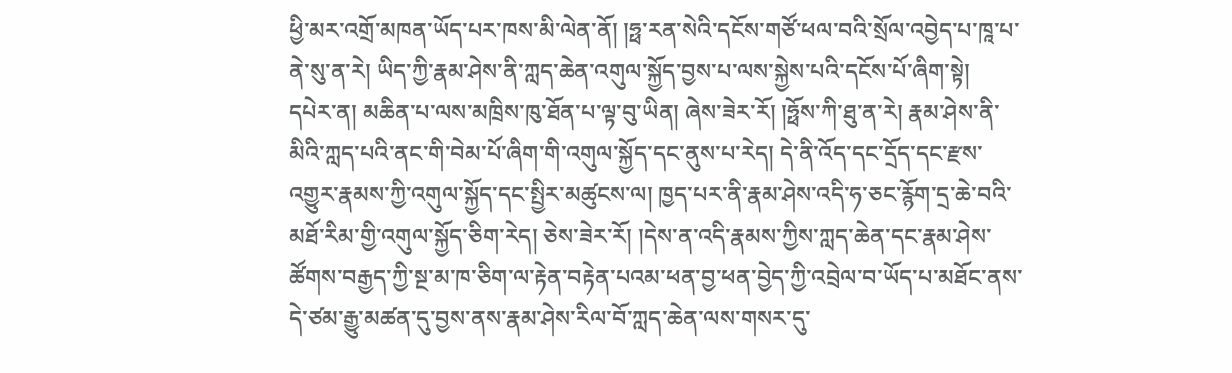ཕྱི་མར་འགྲོ་མཁན་ཡོད་པར་ཁས་མི་ལེན་ནོ། །ཧྥ་རན་སེའི་དངོས་གཙོ་ཕལ་བའི་སྲོལ་འབྱེད་པ་ཁཱ་པ་ནེ་སུ་ན་རེ། ཡིད་ཀྱི་རྣམ་ཤེས་ནི་ཀླད་ཆེན་འགུལ་སྐྱོད་བྱས་པ་ལས་སྐྱེས་པའི་དངོས་པོ་ཞིག་སྟེ། དཔེར་ན། མཆིན་པ་ལས་མཁྲིས་ཁུ་ཐོན་པ་ལྟ་བུ་ཡིན། ཞེས་ཟེར་རོ། །ཧྥོས་ཀི་ཐུ་ན་རེ། རྣམ་ཤེས་ནི་མིའི་ཀླད་པའི་ནང་གི་བེམ་པོ་ཞིག་གི་འགུལ་སྐྱོད་དང་ནུས་པ་རེད། དེ་ནི་འོད་དང་དྲོད་དང་རྫས་འགྱུར་རྣམས་ཀྱི་འགུལ་སྐྱོད་དང་སྤྱིར་མཚུངས་ལ། ཁྱད་པར་ནི་རྣམ་ཤེས་འདི་ཧ་ཅང་རྙོག་དྲ་ཆེ་བའི་མཐོ་རིམ་གྱི་འགུལ་སྐྱོད་ཅིག་རེད། ཅེས་ཟེར་རོ། །དེས་ན་འདི་རྣམས་ཀྱིས་ཀླད་ཆེན་དང་རྣམ་ཤེས་ཚོགས་བརྒྱད་ཀྱི་སྔ་མ་ཁ་ཅིག་ལ་རྟེན་བརྟེན་པའམ་ཕན་བྱ་ཕན་བྱེད་ཀྱི་འབྲེལ་བ་ཡོད་པ་མཐོང་ནས་དེ་ཙམ་རྒྱུ་མཚན་དུ་བྱས་ནས་རྣམ་ཤེས་རིལ་བོ་ཀླད་ཆེན་ལས་གསར་དུ་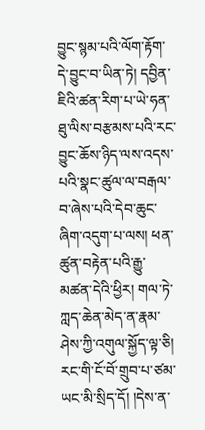བྱུང་སྙམ་པའི་ལོག་རྟོག་དེ་བྱུང་བ་ཡིན་ཏེ། དབྱིན་ཇིའི་ཚན་རིག་པ་ཡེ་ཧན་ཐུ་ལིས་བརྩམས་པའི་རང་བྱུང་ཆོས་ཉིད་ལས་འདས་པའི་སྣང་ཚུལ་ལ་བརྒལ་བ་ཞེས་པའི་དེབ་ཆུང་ཞིག་འདུག་པ་ལས། ཕན་ཚུན་བརྟེན་པའི་རྒྱུ་མཚན་དེའི་ཕྱིར། གལ་ཏེ་ཀླད་ཆེན་མེད་ན་རྣམ་ཤེས་ཀྱི་འགུལ་སྐྱོད་ལྟ་ཅི། རང་གི་ངོ་བོ་གྲུབ་པ་ཙམ་ཡང་མི་སྲིད་དོ། །དེས་ན་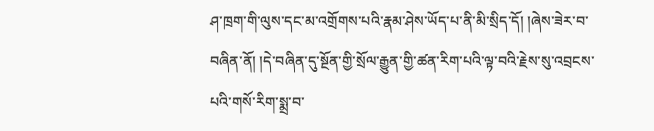ཤ་ཁྲག་གི་ལུས་དང་མ་འགྲོགས་པའི་རྣམ་ཤེས་ཡོད་པ་ནི་མི་སྲིད་དོ། །ཞེས་ཟེར་བ་བཞིན་ནོ། །དེ་བཞིན་དུ་སྔོན་གྱི་སྲོལ་རྒྱུན་གྱི་ཚན་རིག་པའི་ལྟ་བའི་རྗེས་སུ་འབྲངས་པའི་གསོ་རིག་སྨྲ་བ་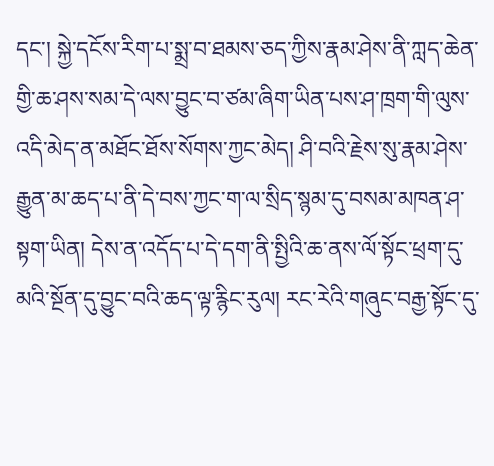དང་། སྐྱེ་དངོས་རིག་པ་སྨྲ་བ་ཐམས་ཅད་ཀྱིས་རྣམ་ཤེས་ནི་ཀླད་ཆེན་གྱི་ཆ་ཤས་སམ་དེ་ལས་བྱུང་བ་ཙམ་ཞིག་ཡིན་པས་ཤ་ཁྲག་གི་ལུས་འདི་མེད་ན་མཐོང་ཐོས་སོགས་ཀྱང་མེད། ཤི་བའི་རྗེས་སུ་རྣམ་ཤེས་རྒྱུན་མ་ཆད་པ་ནི་དེ་བས་ཀྱང་ག་ལ་སྲིད་སྙམ་དུ་བསམ་མཁན་ཤ་སྟག་ཡིན། དེས་ན་འདོད་པ་དེ་དག་ནི་སྤྱིའི་ཆ་ནས་ལོ་སྟོང་ཕྲག་དུ་མའི་སྔོན་དུ་བྱུང་བའི་ཆད་ལྟ་རྙིང་རུལ། རང་རེའི་གཞུང་བརྒྱ་སྟོང་དུ་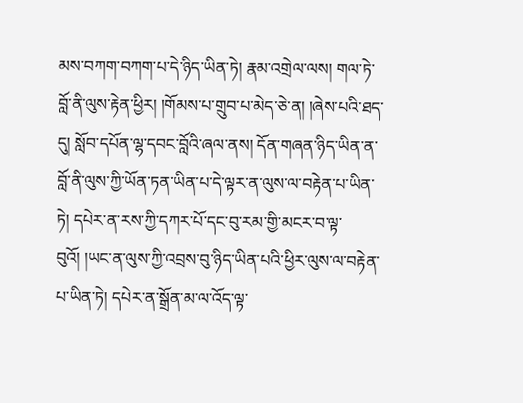མས་བཀག་བཀག་པ་དེ་ཉིད་ཡིན་ཏེ། རྣམ་འགྲེལ་ལས། གལ་ཏེ་བློ་ནི་ལུས་རྟེན་ཕྱིར། །གོམས་པ་གྲུབ་པ་མེད་ཅེ་ན། །ཞེས་པའི་ཐད་དུ། སློབ་དཔོན་ལྷ་དབང་བློའི་ཞལ་ནས། དོན་གཞན་ཉིད་ཡིན་ན་བློ་ནི་ལུས་ཀྱི་ཡོན་ཏན་ཡིན་པ་དེ་ལྟར་ན་ལུས་ལ་བརྟེན་པ་ཡིན་ཏེ། དཔེར་ན་རས་ཀྱི་དཀར་པོ་དང་བུ་རམ་གྱི་མངར་བ་ལྟ་བུའོ། །ཡང་ན་ལུས་ཀྱི་འབྲས་བུ་ཉིད་ཡིན་པའི་ཕྱིར་ལུས་ལ་བརྟེན་པ་ཡིན་ཏེ། དཔེར་ན་སྒྲོན་མ་ལ་འོད་ལྟ་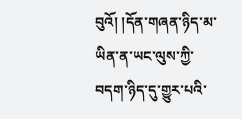བུའོ། །དོན་གཞན་ཉིད་མ་ཡིན་ན་ཡང་ལུས་ཀྱི་བདག་ཉིད་དུ་གྱུར་པའི་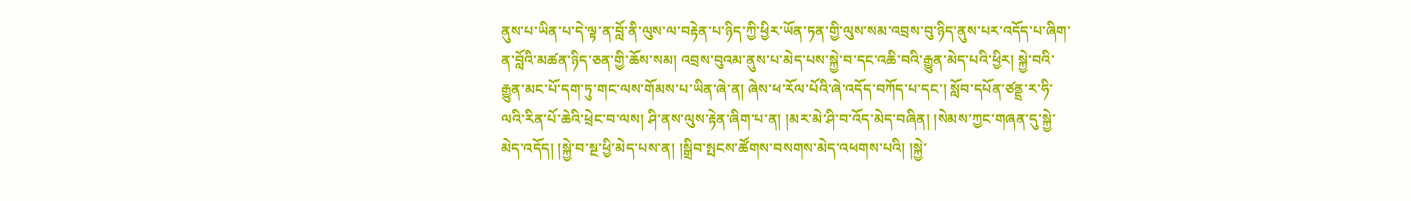ནུས་པ་ཡིན་པ་དེ་ལྟ་ན་བློ་ནི་ལུས་ལ་བརྟེན་པ་ཉིད་ཀྱི་ཕྱིར་ཡོན་ཏན་གྱི་ལུས་སམ་འབྲས་བུ་ཉིད་ནུས་པར་འདོད་པ་ཞིག་ན་བློའི་མཚན་ཉིད་ཅན་གྱི་ཆོས་སམ། འབྲས་བུའམ་ནུས་པ་མེད་པས་སྐྱེ་བ་དང་འཆི་བའི་རྒྱུན་མེད་པའི་ཕྱིར། སྐྱེ་བའི་རྒྱུན་མང་པོ་དག་ཏུ་གང་ལས་གོམས་པ་ཡིན་ཞེ་ན། ཞེས་ཕ་རོལ་པོའི་ཞེ་འདོད་བཀོད་པ་དང་། སློབ་དཔོན་ཙནྡྲ་ར་ཧི་ལའི་རིན་པོ་ཆེའི་ཕྲེང་བ་ལས། ཤི་ནས་ལུས་རྟེན་ཞིག་པ་ན། །མར་མེ་ཤི་བ་འོད་མེད་བཞིན། །སེམས་ཀྱང་གཞན་དུ་སྐྱེ་མེད་འདོད། །སྐྱེ་བ་སྔ་ཕྱི་མེད་པས་ན། །སྒྲིབ་སྤངས་ཚོགས་བསགས་མེད་འཕགས་པའི། །སྐྱེ་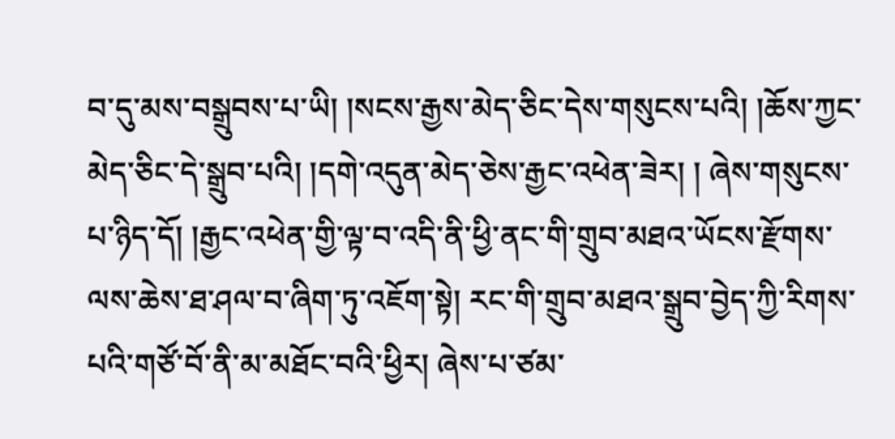བ་དུ་མས་བསྒྲུབས་པ་ཡི། །སངས་རྒྱས་མེད་ཅིང་དེས་གསུངས་པའི། །ཆོས་ཀྱང་མེད་ཅིང་དེ་སྒྲུབ་པའི། །དགེ་འདུན་མེད་ཅེས་རྒྱང་འཕེན་ཟེར། ། ཞེས་གསུངས་པ་ཉིད་དོ། །རྒྱང་འཕེན་གྱི་ལྟ་བ་འདི་ནི་ཕྱི་ནང་གི་གྲུབ་མཐའ་ཡོངས་རྫོགས་ལས་ཆེས་ཐ་ཤལ་བ་ཞིག་ཏུ་འཇོག་སྟེ། རང་གི་གྲུབ་མཐའ་སྒྲུབ་བྱེད་ཀྱི་རིགས་པའི་གཙོ་བོ་ནི་མ་མཐོང་བའི་ཕྱིར། ཞེས་པ་ཙམ་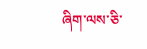ཞིག་ལས་ཅི་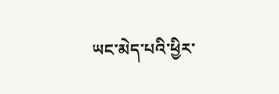ཡང་མེད་པའི་ཕྱིར་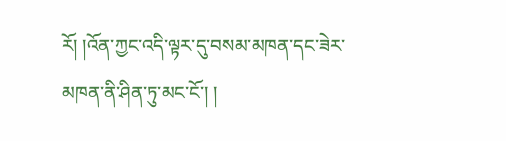རོ། །འོན་ཀྱང་འདི་ལྟར་དུ་བསམ་མཁན་དང་ཟེར་མཁན་ནི་ཤིན་ཏུ་མང་ངོ་། །